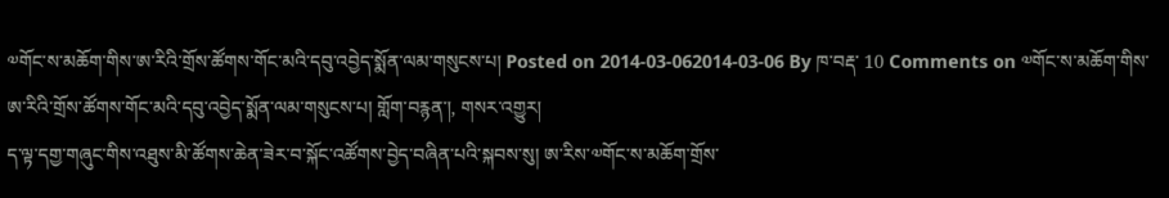༧གོང་ས་མཆོག་གིས་ཨ་རིའི་གྲོས་ཚོགས་གོང་མའི་དབུ་འབྱེད་སྨོན་ལམ་གསུངས་པ། Posted on 2014-03-062014-03-06 By ཁ་བརྡ་ 10 Comments on ༧གོང་ས་མཆོག་གིས་ཨ་རིའི་གྲོས་ཚོགས་གོང་མའི་དབུ་འབྱེད་སྨོན་ལམ་གསུངས་པ། གློག་བརྙན་།, གསར་འགྱུར།
ད་ལྟ་དགྱ་གཞུང་གིས་འཐུས་མི་ཚོགས་ཆེན་ཟེར་བ་སྐོང་འཚོགས་བྱེད་བཞིན་པའི་སྐབས་སུ། ཨ་རིས་༧གོང་ས་མཆོག་གྲོས་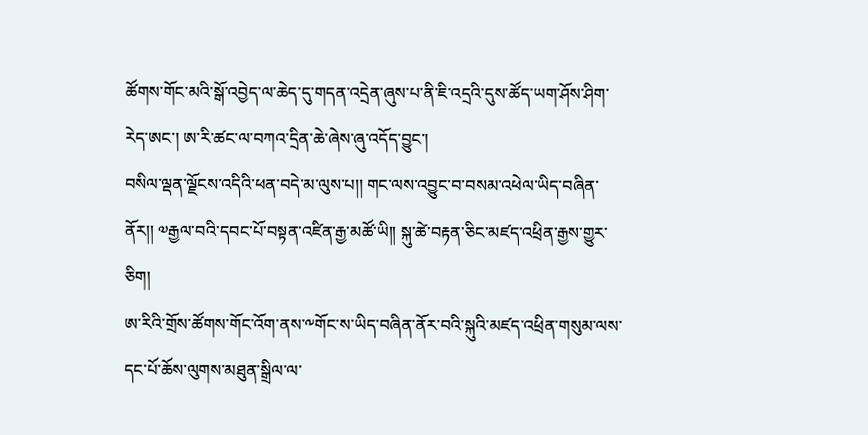ཚོགས་གོང་མའི་སྒོ་འབྱེད་ལ་ཆེད་དུ་གདན་འདྲེན་ཞུས་པ་ནི་ཇི་འདྲའི་དུས་ཚོད་ཡག་ཤོས་ཤིག་རེད་ཨང་། ཨ་རི་ཚང་ལ་བཀའ་དྲིན་ཆེ་ཞེས་ཞུ་འདོད་བྱུང་།
བསིལ་ལྡན་ལྗོངས་འདིའི་ཕན་བདེ་མ་ལུས་པ།། གང་ལས་འབྱུང་བ་བསམ་འཕེལ་ཡིད་བཞིན་ནོར།། ༧རྒྱལ་བའི་དབང་པོ་བསྟན་འཛིན་རྒྱ་མཚོ་ཡི།། སྐུ་ཚེ་བརྟན་ཅིང་མཛད་འཕྲིན་རྒྱས་གྱུར་ཅིག།
ཨ་རིའི་གྲོས་ཚོགས་གོང་འོག་ནས་༸གོང་ས་ཡིད་བཞིན་ནོར་བའི་སྐུའི་མཛད་འཕྲིན་གསུམ་ལས་དང་པོ་ཆོས་ལུགས་མཐུན་སྒྲིལ་ལ་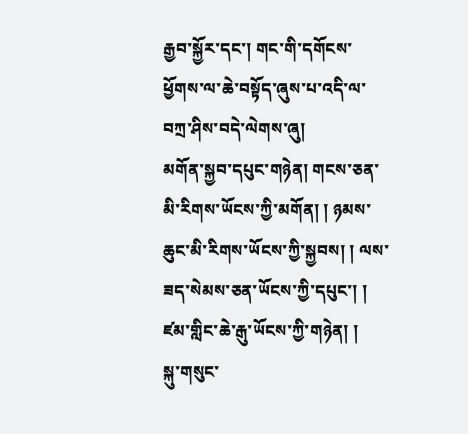རྒྱབ་སྐྱོར་དང་། གང་གི་དགོངས་ཕྱོགས་ལ་ཆེ་བསྟོད་ཞུས་པ་འདི་ལ་བཀྲ་ཤིས་བདེ་ལེགས་ཞུ།
མགོན་སྐྱབ་དཔུང་གཉེན། གངས་ཅན་མི་རིགས་ཡོངས་ཀྱི་མགོན། ། ཉམས་ཆུང་མི་རིགས་ཡོངས་ཀྱི་སྐྱབས། ། ལས་ཟད་སེམས་ཅན་ཡོངས་ཀྱི་དཔུང་། ། ཛམ་གླིང་ཆེ་རྒུ་ཡོངས་ཀྱི་གཉེན། །
སྐུ་གསུང་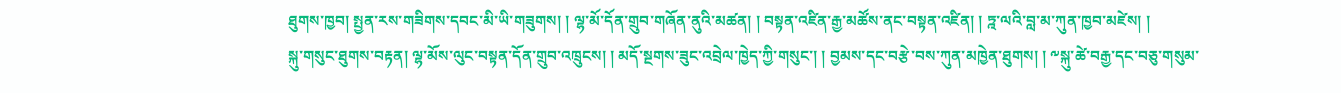ཐུགས་ཁྱབ། སྤྱན་རས་གཟིགས་དབང་མི་ཡི་གཟུགས། ། ལྷ་མོ་དོན་གྲུབ་གཞོན་ནུའི་མཚན། ། བསྟན་འཛིན་རྒྱ་མཚོས་ནང་བསྟན་འཛིན། ། ཏྰ་ལའི་བླ་མ་ཀུན་ཁྱབ་མཛེས། །
སྐུ་གསུང་ཐུགས་བརྟན། ལྷ་མོས་ལུང་བསྟན་དོན་གྲུབ་འཁྲུངས། ། མདོ་སྔགས་ཟུང་འབྲེལ་ཁྱེད་ཀྱི་གསུང་། ། བྱམས་དང་བརྩེ་བས་ཀུན་མཁྱེན་ཐུགས། ། ༸སྐུ་ཚེ་བརྒྱ་དང་བཅུ་གསུམ་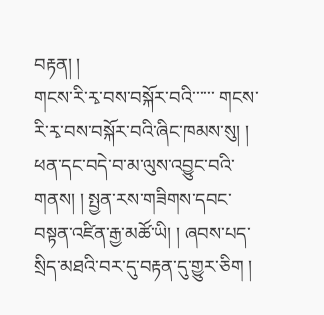བརྟན། །
གངས་རི་རྭ་བས་བསྐོར་བའི་་་་་་ གངས་རི་རྭ་བས་བསྐོར་བའི་ཞིང་ཁམས་སུ། ། ཕན་དང་བདེ་བ་མ་ལུས་འབྱུང་བའི་གནས། ། སྤྱན་རས་གཟིགས་དབང་བསྟན་འཛིན་རྒྱ་མཚོ་ཡི། ། ཞབས་པད་སྲིད་མཐའི་བར་དུ་བརྟན་དུ་གྱུར་ཅིག །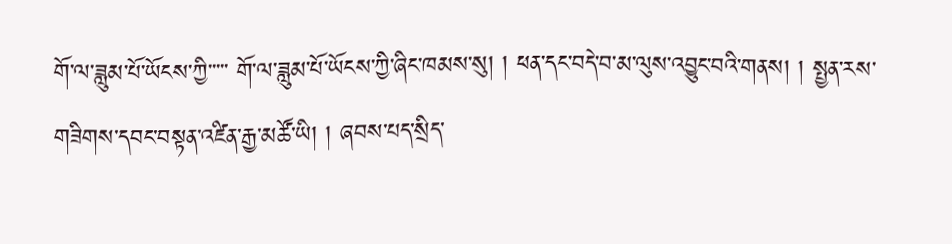གོ་ལ་ཟླུམ་པོ་ཡོངས་ཀྱི་་་་་ གོ་ལ་ཟླུམ་པོ་ཡོངས་ཀྱི་ཞིང་ཁམས་སུ། ། ཕན་དང་བདེ་བ་མ་ལུས་འབྱུང་བའི་གནས། ། སྤྱན་རས་གཟིགས་དབང་བསྟན་འཛིན་རྒྱ་མཚོ་ཡི། ། ཞབས་པད་སྲིད་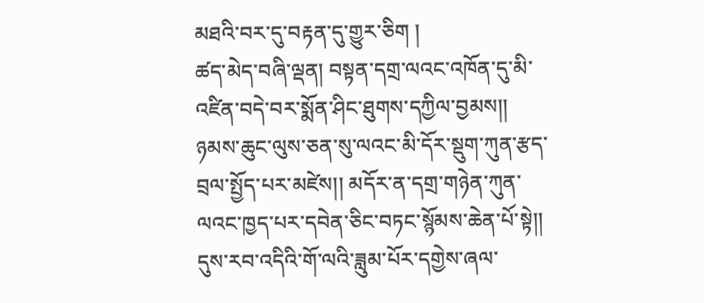མཐའི་བར་དུ་བརྟན་དུ་གྱུར་ཅིག །
ཚད་མེད་བཞི་ལྡན། བསྟན་དགྲ་ལའང་འཁོན་དུ་མི་འཛིན་བདེ་བར་སྨོན་ཤིང་ཐུགས་དཀྱིལ་བྱམས།། ཉམས་ཆུང་ལུས་ཅན་སུ་ལའང་མི་དོར་སྡུག་ཀུན་རྩད་བྲལ་སྤྱོད་པར་མཛེས།། མདོར་ན་དགྲ་གཉེན་ཀུན་ལའང་ཁྱད་པར་དབེན་ཅིང་བཏང་སྙོམས་ཆེན་པོ་སྟེ།། དུས་རབ་འདིའི་གོ་ལའི་ཟླུམ་པོར་དགྱེས་ཞལ་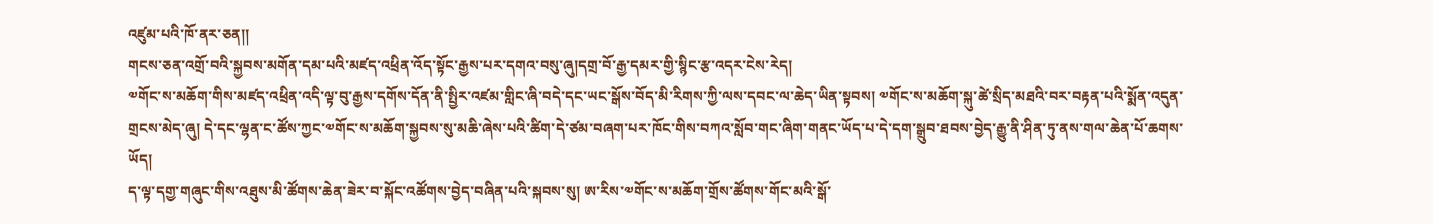འཛུམ་པའི་ཁོ་ནར་ཅན།།
གངས་ཅན་འགྲོ་བའི་སྐྱབས་མགོན་དམ་པའི་མཛད་འཕྲིན་འོད་སྟོང་རྒྱས་པར་དགའ་བསུ་ཞུ།དགྲ་བོ་རྒྱ་དམར་གྱི་སྙིང་རྩ་འདར་ངེས་རེད།
༧གོང་ས་མཆོག་གིས་མཛད་འཕྲིན་འདི་ལྟ་བུ་རྒྱས་དགོས་དོན་ནི་སྤྱིར་འཛམ་གླིང་ཞི་བདེ་དང་ཡང་སྒོས་བོད་མི་རིགས་ཀྱི་ལས་དབང་ལ་ཆེད་ཡིན་སྟབས། ༧གོང་ས་མཆོག་སྐུ་ཚེ་སྲིད་མཐའི་བར་བརྟན་པའི་སྨོན་འདུན་གྲངས་མེད་ཞུ། དེ་དང་ལྷན་ང་ཚོས་ཀྱང་༧གོང་ས་མཆོག་སྐྱབས་སུ་མཆི་ཞེས་པའི་ཚིག་དེ་ཙམ་བཞག་པར་ཁོང་གིས་བཀའ་སློབ་གང་ཞིག་གནང་ཡོད་པ་དེ་དག་སྒྲུབ་ཐབས་བྱེད་རྒྱུ་ནི་ཤིན་ཏུ་ནས་གལ་ཆེན་པོ་ཆགས་ཡོད།
ད་ལྟ་དགྱ་གཞུང་གིས་འཐུས་མི་ཚོགས་ཆེན་ཟེར་བ་སྐོང་འཚོགས་བྱེད་བཞིན་པའི་སྐབས་སུ། ཨ་རིས་༧གོང་ས་མཆོག་གྲོས་ཚོགས་གོང་མའི་སྒོ་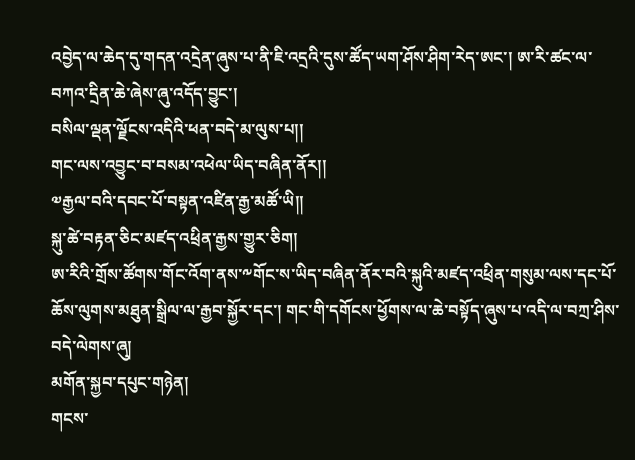འབྱེད་ལ་ཆེད་དུ་གདན་འདྲེན་ཞུས་པ་ནི་ཇི་འདྲའི་དུས་ཚོད་ཡག་ཤོས་ཤིག་རེད་ཨང་། ཨ་རི་ཚང་ལ་བཀའ་དྲིན་ཆེ་ཞེས་ཞུ་འདོད་བྱུང་།
བསིལ་ལྡན་ལྗོངས་འདིའི་ཕན་བདེ་མ་ལུས་པ།།
གང་ལས་འབྱུང་བ་བསམ་འཕེལ་ཡིད་བཞིན་ནོར།།
༧རྒྱལ་བའི་དབང་པོ་བསྟན་འཛིན་རྒྱ་མཚོ་ཡི།།
སྐུ་ཚེ་བརྟན་ཅིང་མཛད་འཕྲིན་རྒྱས་གྱུར་ཅིག།
ཨ་རིའི་གྲོས་ཚོགས་གོང་འོག་ནས་༸གོང་ས་ཡིད་བཞིན་ནོར་བའི་སྐུའི་མཛད་འཕྲིན་གསུམ་ལས་དང་པོ་ཆོས་ལུགས་མཐུན་སྒྲིལ་ལ་རྒྱབ་སྐྱོར་དང་། གང་གི་དགོངས་ཕྱོགས་ལ་ཆེ་བསྟོད་ཞུས་པ་འདི་ལ་བཀྲ་ཤིས་བདེ་ལེགས་ཞུ།
མགོན་སྐྱབ་དཔུང་གཉེན།
གངས་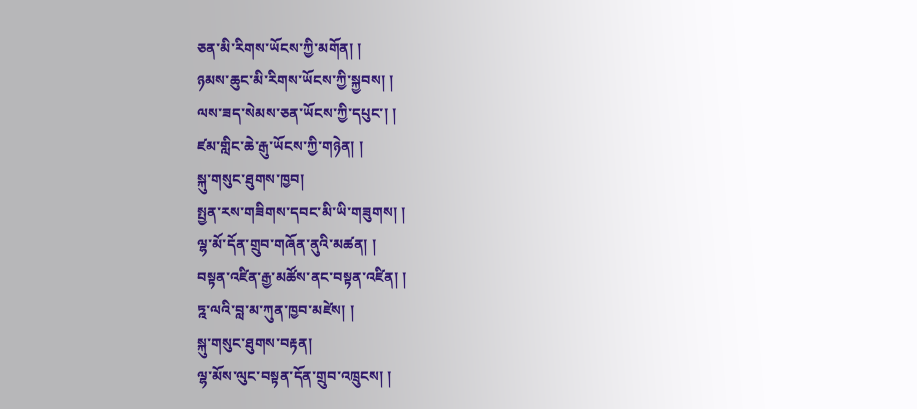ཅན་མི་རིགས་ཡོངས་ཀྱི་མགོན། །
ཉམས་ཆུང་མི་རིགས་ཡོངས་ཀྱི་སྐྱབས། །
ལས་ཟད་སེམས་ཅན་ཡོངས་ཀྱི་དཔུང་། །
ཛམ་གླིང་ཆེ་རྒུ་ཡོངས་ཀྱི་གཉེན། །
སྐུ་གསུང་ཐུགས་ཁྱབ།
སྤྱན་རས་གཟིགས་དབང་མི་ཡི་གཟུགས། །
ལྷ་མོ་དོན་གྲུབ་གཞོན་ནུའི་མཚན། །
བསྟན་འཛིན་རྒྱ་མཚོས་ནང་བསྟན་འཛིན། །
ཏྰ་ལའི་བླ་མ་ཀུན་ཁྱབ་མཛེས། །
སྐུ་གསུང་ཐུགས་བརྟན།
ལྷ་མོས་ལུང་བསྟན་དོན་གྲུབ་འཁྲུངས། །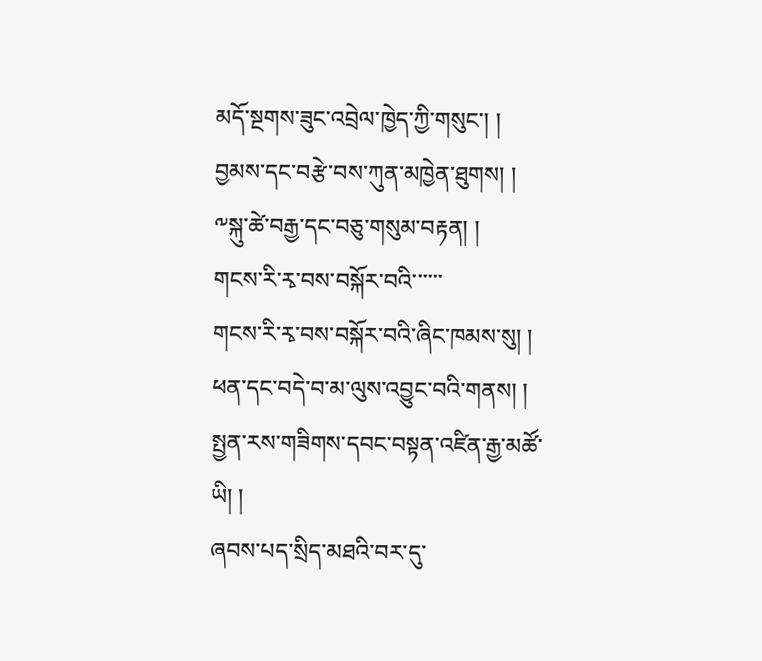མདོ་སྔགས་ཟུང་འབྲེལ་ཁྱེད་ཀྱི་གསུང་། །
བྱམས་དང་བརྩེ་བས་ཀུན་མཁྱེན་ཐུགས། །
༸སྐུ་ཚེ་བརྒྱ་དང་བཅུ་གསུམ་བརྟན། །
གངས་རི་རྭ་བས་བསྐོར་བའི་་་་་་
གངས་རི་རྭ་བས་བསྐོར་བའི་ཞིང་ཁམས་སུ། །
ཕན་དང་བདེ་བ་མ་ལུས་འབྱུང་བའི་གནས། །
སྤྱན་རས་གཟིགས་དབང་བསྟན་འཛིན་རྒྱ་མཚོ་ཡི། །
ཞབས་པད་སྲིད་མཐའི་བར་དུ་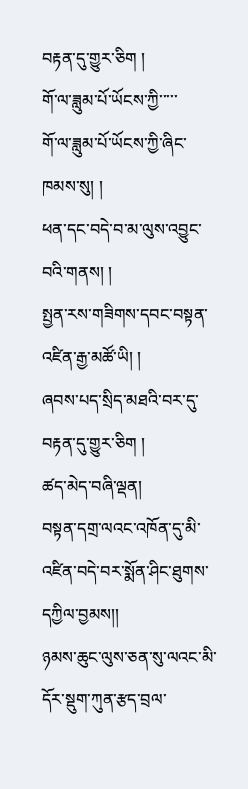བརྟན་དུ་གྱུར་ཅིག །
གོ་ལ་ཟླུམ་པོ་ཡོངས་ཀྱི་་་་་
གོ་ལ་ཟླུམ་པོ་ཡོངས་ཀྱི་ཞིང་ཁམས་སུ། །
ཕན་དང་བདེ་བ་མ་ལུས་འབྱུང་བའི་གནས། །
སྤྱན་རས་གཟིགས་དབང་བསྟན་འཛིན་རྒྱ་མཚོ་ཡི། །
ཞབས་པད་སྲིད་མཐའི་བར་དུ་བརྟན་དུ་གྱུར་ཅིག །
ཚད་མེད་བཞི་ལྡན།
བསྟན་དགྲ་ལའང་འཁོན་དུ་མི་འཛིན་བདེ་བར་སྨོན་ཤིང་ཐུགས་དཀྱིལ་བྱམས།།
ཉམས་ཆུང་ལུས་ཅན་སུ་ལའང་མི་དོར་སྡུག་ཀུན་རྩད་བྲལ་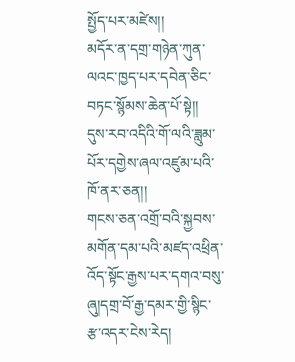སྤྱོད་པར་མཛེས།།
མདོར་ན་དགྲ་གཉེན་ཀུན་ལའང་ཁྱད་པར་དབེན་ཅིང་བཏང་སྙོམས་ཆེན་པོ་སྟེ།།
དུས་རབ་འདིའི་གོ་ལའི་ཟླུམ་པོར་དགྱེས་ཞལ་འཛུམ་པའི་ཁོ་ནར་ཅན།།
གངས་ཅན་འགྲོ་བའི་སྐྱབས་མགོན་དམ་པའི་མཛད་འཕྲིན་འོད་སྟོང་རྒྱས་པར་དགའ་བསུ་ཞུ།དགྲ་བོ་རྒྱ་དམར་གྱི་སྙིང་རྩ་འདར་ངེས་རེད།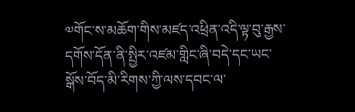༧གོང་ས་མཆོག་གིས་མཛད་འཕྲིན་འདི་ལྟ་བུ་རྒྱས་དགོས་དོན་ནི་སྤྱིར་འཛམ་གླིང་ཞི་བདེ་དང་ཡང་སྒོས་བོད་མི་རིགས་ཀྱི་ལས་དབང་ལ་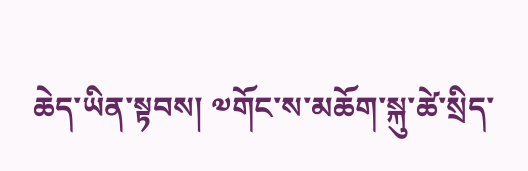ཆེད་ཡིན་སྟབས། ༧གོང་ས་མཆོག་སྐུ་ཚེ་སྲིད་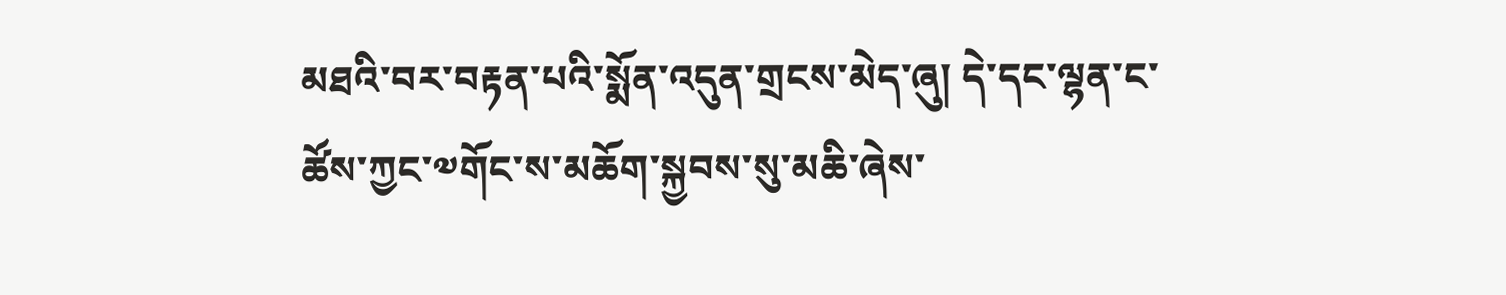མཐའི་བར་བརྟན་པའི་སྨོན་འདུན་གྲངས་མེད་ཞུ། དེ་དང་ལྷན་ང་ཚོས་ཀྱང་༧གོང་ས་མཆོག་སྐྱབས་སུ་མཆི་ཞེས་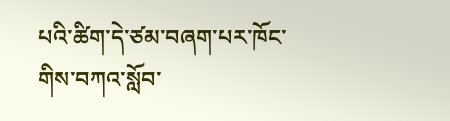པའི་ཚིག་དེ་ཙམ་བཞག་པར་ཁོང་གིས་བཀའ་སློབ་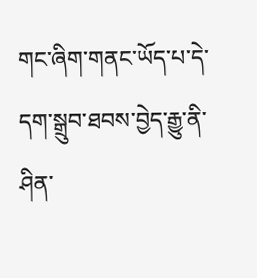གང་ཞིག་གནང་ཡོད་པ་དེ་དག་སྒྲུབ་ཐབས་བྱེད་རྒྱུ་ནི་ཤིན་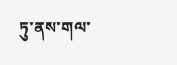ཏུ་ནས་གལ་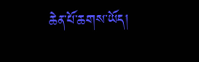ཆེན་པོ་ཆགས་ཡོད།